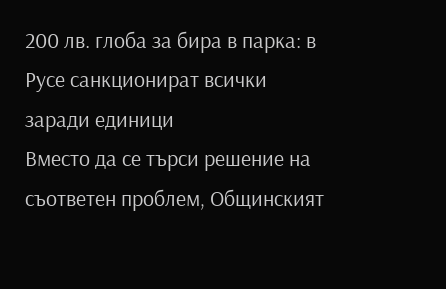200 лв. глоба за бира в парка: в Русе санкционират всички заради единици
Вместо да се търси решение на съответен проблем, Общинският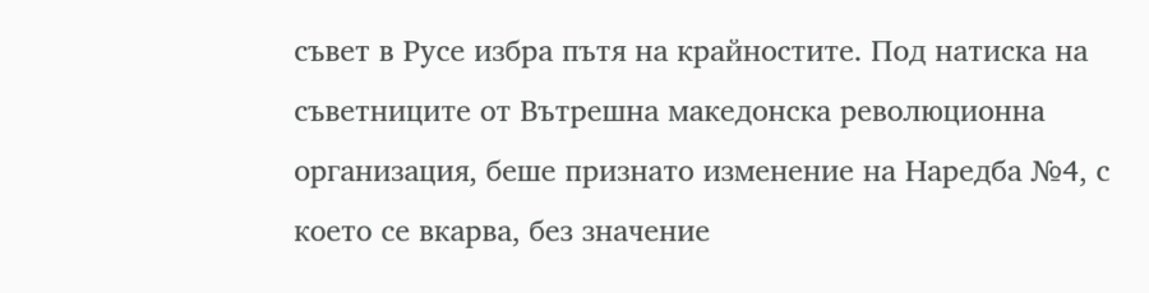съвет в Русе избра пътя на крайностите. Под натиска на съветниците от Вътрешна македонска революционна организация, беше признато изменение на Наредба №4, с което се вкарва, без значение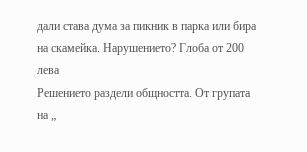дали става дума за пикник в парка или бира на скамейка. Нарушението? Глоба от 200 лева
Решението раздели общността. От групата на „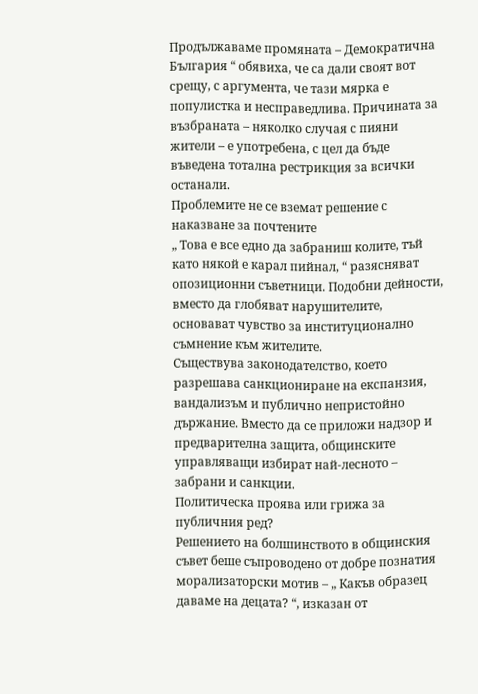Продължаваме промяната – Демократична България “ обявиха, че са дали своят вот срещу, с аргумента, че тази мярка е популистка и несправедлива. Причината за възбраната – няколко случая с пияни жители – е употребена, с цел да бъде въведена тотална рестрикция за всички останали.
Проблемите не се вземат решение с наказване за почтените
„ Това е все едно да забраниш колите, тъй като някой е карал пийнал, “ разясняват опозиционни съветници. Подобни дейности, вместо да глобяват нарушителите, основават чувство за институционално съмнение към жителите.
Съществува законодателство, което разрешава санкциониране на експанзия, вандализъм и публично непристойно държание. Вместо да се приложи надзор и предварителна защита, общинските управляващи избират най-лесното – забрани и санкции.
Политическа проява или грижа за публичния ред?
Решението на болшинството в общинския съвет беше съпроводено от добре познатия морализаторски мотив – „ Какъв образец даваме на децата? “, изказан от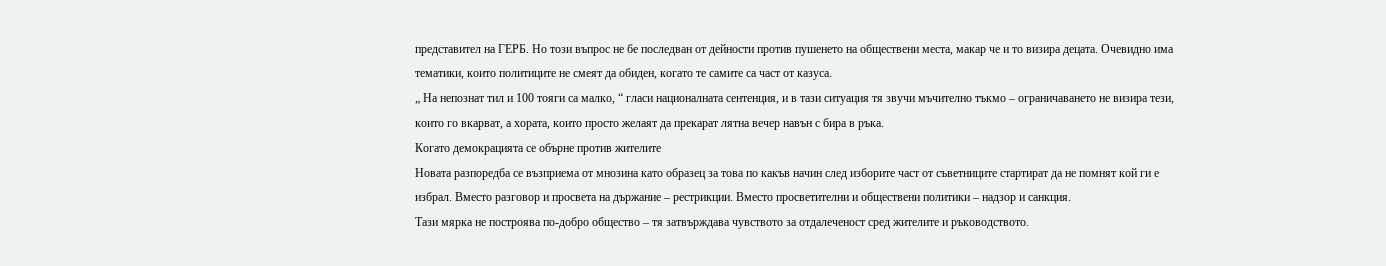представител на ГЕРБ. Но този въпрос не бе последван от дейности против пушенето на обществени места, макар че и то визира децата. Очевидно има тематики, които политиците не смеят да обиден, когато те самите са част от казуса.
„ На непознат тил и 100 тояги са малко, “ гласи националната сентенция, и в тази ситуация тя звучи мъчително тъкмо – ограничаването не визира тези, които го вкарват, а хората, които просто желаят да прекарат лятна вечер навън с бира в ръка.
Когато демокрацията се обърне против жителите
Новата разпоредба се възприема от мнозина като образец за това по какъв начин след изборите част от съветниците стартират да не помнят кой ги е избрал. Вместо разговор и просвета на държание – рестрикции. Вместо просветителни и обществени политики – надзор и санкция.
Тази мярка не построява по-добро общество – тя затвърждава чувството за отдалеченост сред жителите и ръководството.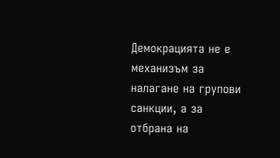Демокрацията не е механизъм за налагане на групови санкции, а за отбрана на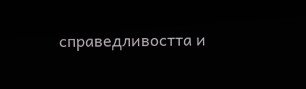справедливостта и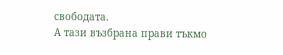свободата.
А тази възбрана прави тъкмо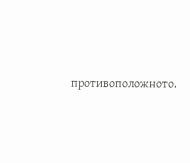противоположното.